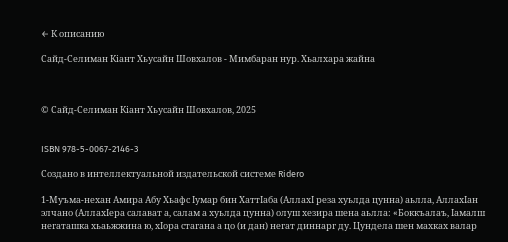← К описанию

Сайд-Селиман Кiант Хьусайн Шовхалов - Мимбаран нур. Хьалхара жайна



© Сайд-Селиман Кiант Хьусайн Шовхалов, 2025


ISBN 978-5-0067-2146-3

Создано в интеллектуальной издательской системе Ridero

1-Муъма-нехан Амира Абу Хьафс Iумар бин ХаттIаба (АллахI реза хуьлда цунна) аьлла, АллахIан элчано (АллахIера салават а, салам а хуьлда цунна) олуш хезира шена аьлла: «Боккъалаъ, Iамалш негаташка хьаьжжина ю, хIора стагана а цо (и дан) негат диннарг ду. Цундела шен махках валар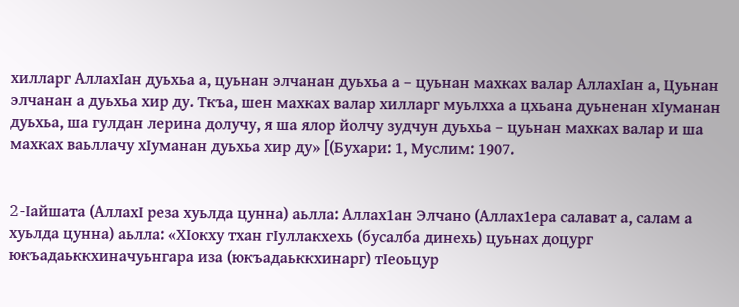хилларг АллахIан дуьхьа а, цуьнан элчанан дуьхьа а – цуьнан махках валар АллахIан а, Цуьнан элчанан а дуьхьа хир ду. Ткъа, шен махках валар хилларг муьлхха а цхьана дуьненан хIуманан дуьхьа, ша гулдан лерина долучу, я ша ялор йолчу зудчун дуьхьа – цуьнан махках валар и ша махках ваьллачу хIуманан дуьхьа хир ду» [(Бухари: 1, Муслим: 1907.


2-Iайшата (АллахI реза хуьлда цунна) аьлла: Аллах1ан Элчано (Аллах1ера салават а, салам а хуьлда цунна) аьлла: «ХIокху тхан гIуллакхехь (бусалба динехь) цуьнах доцург юкъадаьккхиначуьнгара иза (юкъадаьккхинарг) тIеоьцур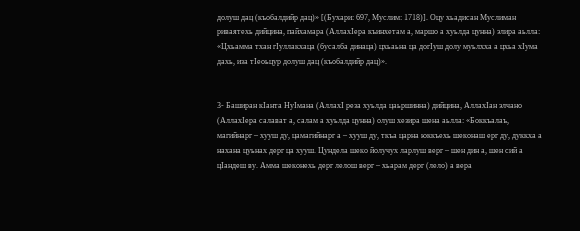долуш дац (къобалдийр дац)» [(Бухари: 697, Муслим: 1718)]. Оцу хьадисан Муслиман риваятехь дийцина, пайхамара (АллахIера къинхетам а, маршо а хуьлда цунна) элира аьлла: «Цхьамма тхан гIуллакхаца (бусалба динаца) цхьаьна ца догIуш долу муьлхха а цхьа хIума дахь, иза тIеоьцур долуш дац (къобалдийр дац)».


3- Баширан кIанта НуIмана (АллахI реза хуьлда цаьршинна) дийцина, АллахIан элчано (АллахIера салават а, салам а хуьлда цунна) олуш хезира шена аьлла: «Боккъалаъ, магийнарг – хууш ду, цамагийнарг а – хууш ду, ткъа царна юккъехь шеконаш ерг ду, дуккха а нахана цуьнах дерг ца хууш. Цундела шеко йолучух ларлуш верг – шен дин а, шен сий а цIандеш ву. Амма шеконехь дерг лелош верг – хьарам дерг (лело) а вера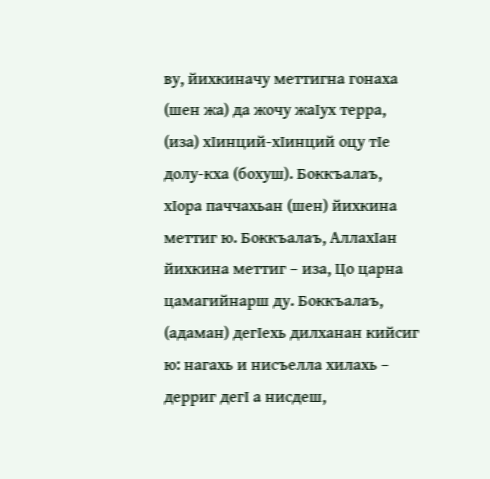ву, йихкиначу меттигна гонаха (шен жа) да жочу жаIух терра, (иза) хIинций-хIинций оцу тIе долу-кха (бохуш). Боккъалаъ, хIора паччахьан (шен) йихкина меттиг ю. Боккъалаъ, АллахIан йихкина меттиг – иза, Цо царна цамагийнарш ду. Боккъалаъ, (адаман) дегIехь дилханан кийсиг ю: нагахь и нисъелла хилахь – дерриг дегI а нисдеш,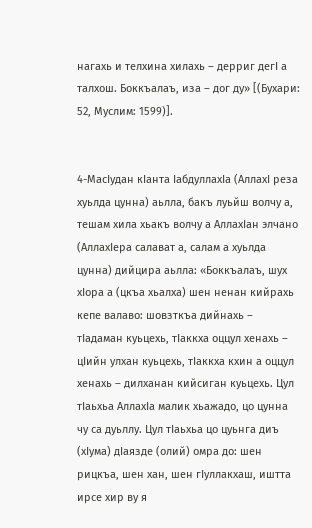нагахь и телхина хилахь – дерриг дегI а талхош. Боккъалаъ, иза – дог ду» [(Бухари: 52, Муслим: 1599)].


4-МасIудан кIанта IабдуллахIа (АллахI реза хуьлда цунна) аьлла, бакъ луьйш волчу а, тешам хила хьакъ волчу а АллахIан элчано (АллахIера салават а, салам а хуьлда цунна) дийцира аьлла: «Боккъалаъ, шух хIора а (цкъа хьалха) шен ненан кийрахь кепе валаво: шовзткъа дийнахь – тIадаман куьцехь, тIаккха оццул хенахь – цIийн улхан куьцехь, тIаккха кхин а оццул хенахь – дилханан кийсиган куьцехь. Цул тIаьхьа АллахIа малик хьажадо, цо цунна чу са дуьллу. Цул тIаьхьа цо цуьнга диъ (хIума) дIаязде (олий) омра до: шен рицкъа, шен хан, шен гIуллакхаш, иштта ирсе хир ву я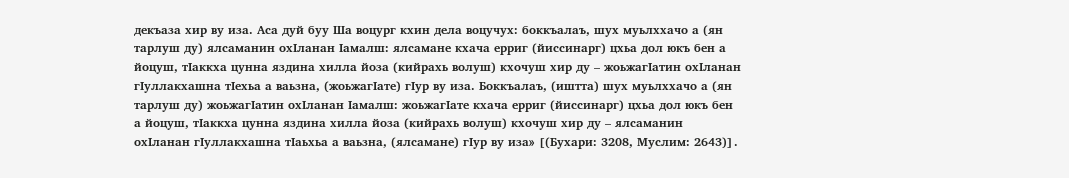декъаза хир ву иза. Аса дуй буу Ша воцург кхин дела воцучух: боккъалаъ, шух муьлххачо а (ян тарлуш ду) ялсаманин охIланан Iамалш: ялсамане кхача ерриг (йиссинарг) цхьа дол юкъ бен а йоцуш, тIаккха цунна яздина хилла йоза (кийрахь волуш) кхочуш хир ду – жоьжагIатин охIланан гIуллакхашна тIехьа а ваьзна, (жоьжагIате) гIур ву иза. Боккъалаъ, (иштта) шух муьлххачо а (ян тарлуш ду) жоьжагIатин охIланан Iамалш: жоьжагIате кхача ерриг (йиссинарг) цхьа дол юкъ бен а йоцуш, тIаккха цунна яздина хилла йоза (кийрахь волуш) кхочуш хир ду – ялсаманин охIланан гIуллакхашна тIаьхьа а ваьзна, (ялсамане) гIур ву иза» [(Бухари: 3208, Муслим: 2643)].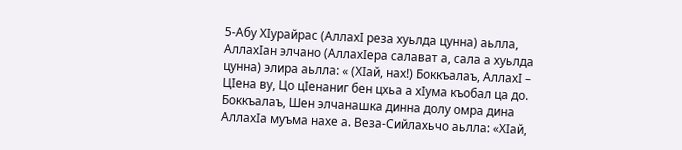5-Абу ХIурайрас (АллахI реза хуьлда цунна) аьлла, АллахIан элчано (АллахIера салават а, сала а хуьлда цунна) элира аьлла: « (ХIай, нах!) Боккъалаъ, АллахI – ЦIена ву, Цо цIенаниг бен цхьа а хIума къобал ца до. Боккъалаъ, Шен элчанашка динна долу омра дина АллахIа муъма нахе а. Веза-Сийлахьчо аьлла: «ХIай,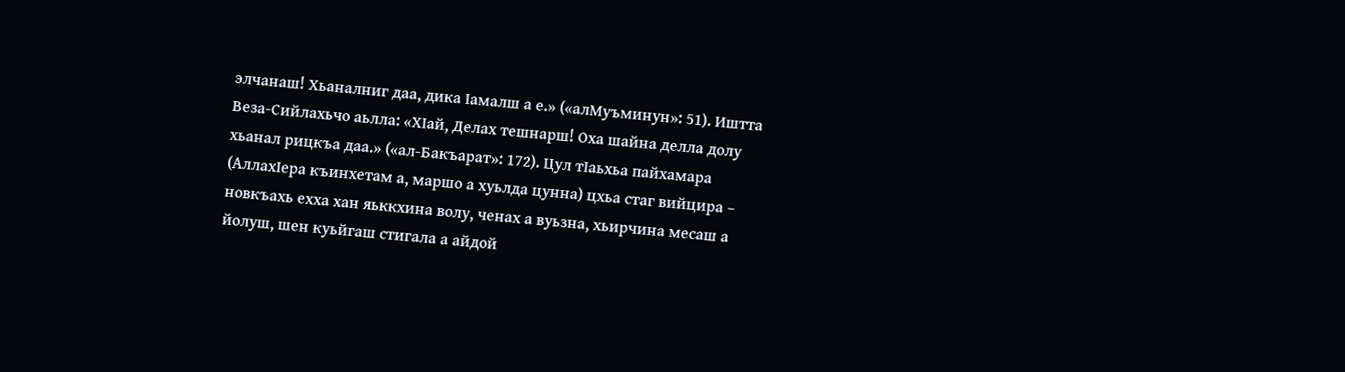элчанаш! Хьаналниг даа, дика Iамалш а е.» («алМуъминун»: 51). Иштта Веза-Сийлахьчо аьлла: «ХIай, Делах тешнарш! Оха шайна делла долу хьанал рицкъа даа.» («ал-Бакъарат»: 172). Цул тIаьхьа пайхамара (АллахIера къинхетам а, маршо а хуьлда цунна) цхьа стаг вийцира – новкъахь ехха хан яьккхина волу, ченах а вуьзна, хьирчина месаш а йолуш, шен куьйгаш стигала а айдой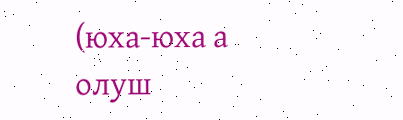(юха-юха а олуш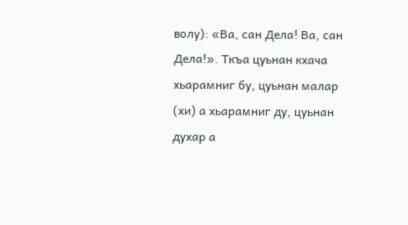волу): «Ва, сан Дела! Ва, сан Дела!». Ткъа цуьнан кхача хьарамниг бу, цуьнан малар (хи) а хьарамниг ду, цуьнан духар а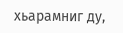хьарамниг ду,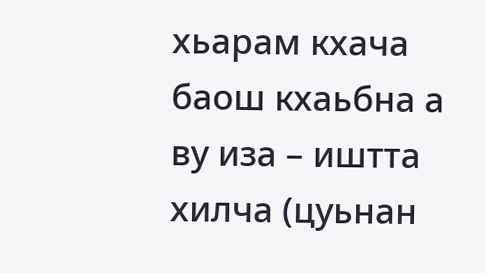хьарам кхача баош кхаьбна а ву иза – иштта хилча (цуьнан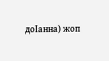доIанна) жоп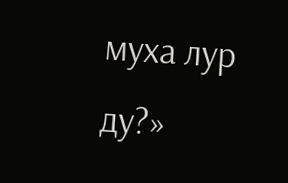муха лур ду?»